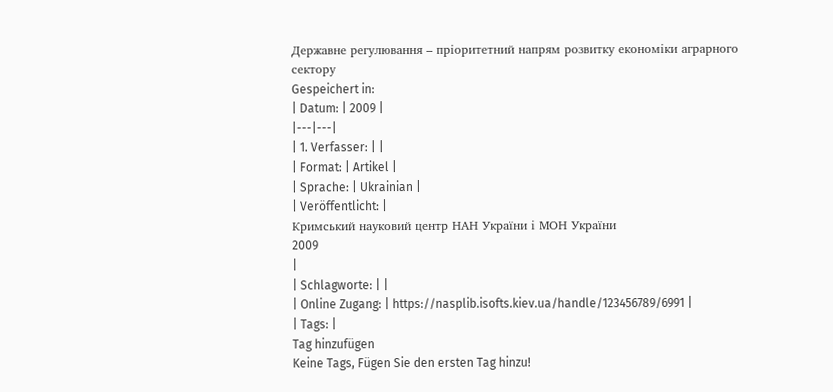Державне регулювання – пріоритетний напрям розвитку економіки аграрного сектору
Gespeichert in:
| Datum: | 2009 |
|---|---|
| 1. Verfasser: | |
| Format: | Artikel |
| Sprache: | Ukrainian |
| Veröffentlicht: |
Кримський науковий центр НАН України і МОН України
2009
|
| Schlagworte: | |
| Online Zugang: | https://nasplib.isofts.kiev.ua/handle/123456789/6991 |
| Tags: |
Tag hinzufügen
Keine Tags, Fügen Sie den ersten Tag hinzu!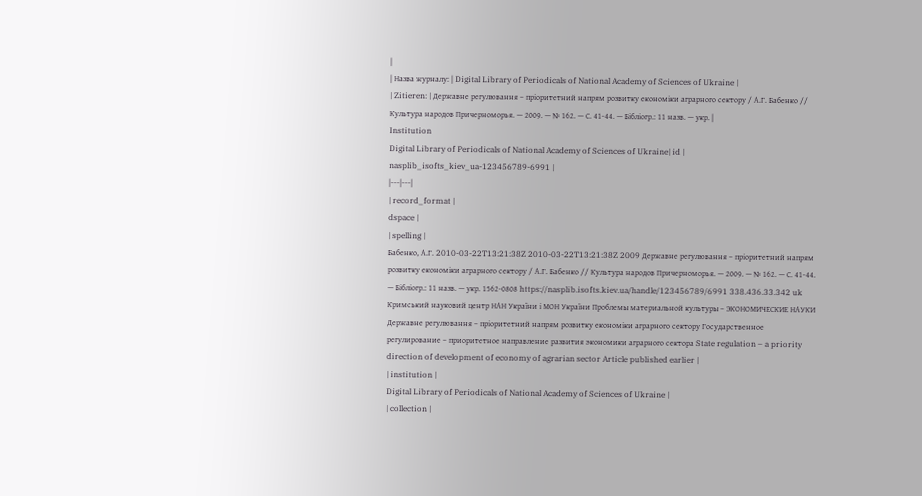|
| Назва журналу: | Digital Library of Periodicals of National Academy of Sciences of Ukraine |
| Zitieren: | Державне регулювання – пріоритетний напрям розвитку економіки аграрного сектору / А.Г. Бабенко // Культура народов Причерноморья. — 2009. — № 162. — С. 41-44. — Бібліогр.: 11 назв. — укр. |
Institution
Digital Library of Periodicals of National Academy of Sciences of Ukraine| id |
nasplib_isofts_kiev_ua-123456789-6991 |
|---|---|
| record_format |
dspace |
| spelling |
Бабенко, А.Г. 2010-03-22T13:21:38Z 2010-03-22T13:21:38Z 2009 Державне регулювання – пріоритетний напрям розвитку економіки аграрного сектору / А.Г. Бабенко // Культура народов Причерноморья. — 2009. — № 162. — С. 41-44. — Бібліогр.: 11 назв. — укр. 1562-0808 https://nasplib.isofts.kiev.ua/handle/123456789/6991 338.436.33.342 uk Кримський науковий центр НАН України і МОН України Проблемы материальной культуры – ЭКОНОМИЧЕСКИЕ НАУКИ Державне регулювання – пріоритетний напрям розвитку економіки аграрного сектору Государственное регулирование – приоритетное направление развития экономики аграрного сектора State regulation – a priority direction of development of economy of agrarian sector Article published earlier |
| institution |
Digital Library of Periodicals of National Academy of Sciences of Ukraine |
| collection |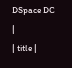DSpace DC |
| title |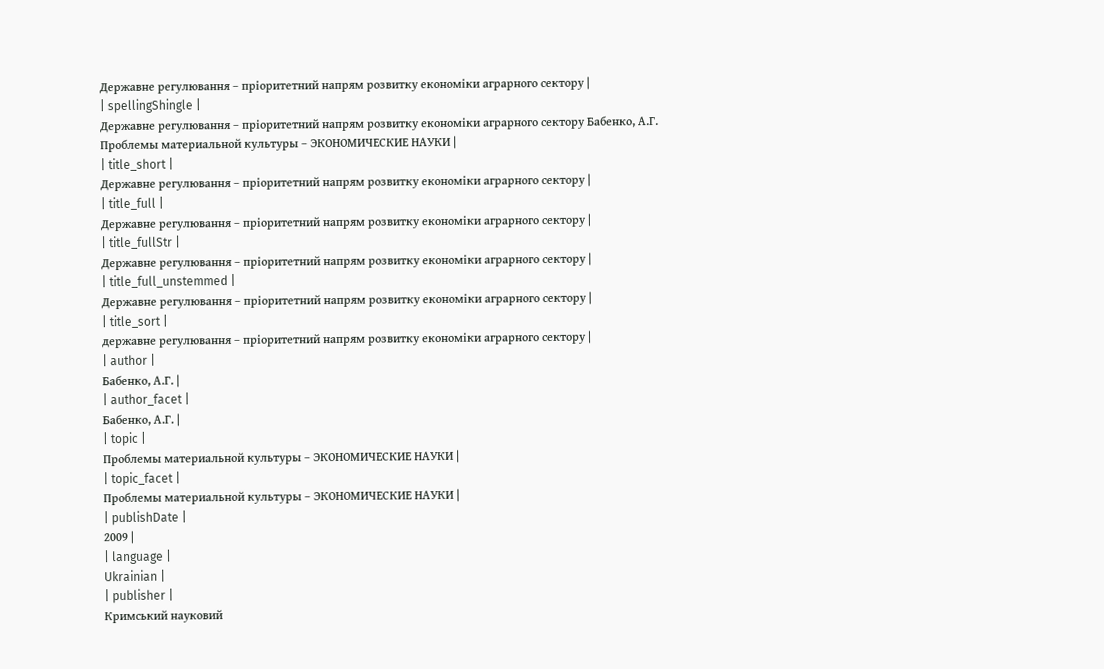Державне регулювання – пріоритетний напрям розвитку економіки аграрного сектору |
| spellingShingle |
Державне регулювання – пріоритетний напрям розвитку економіки аграрного сектору Бабенко, А.Г. Проблемы материальной культуры – ЭКОНОМИЧЕСКИЕ НАУКИ |
| title_short |
Державне регулювання – пріоритетний напрям розвитку економіки аграрного сектору |
| title_full |
Державне регулювання – пріоритетний напрям розвитку економіки аграрного сектору |
| title_fullStr |
Державне регулювання – пріоритетний напрям розвитку економіки аграрного сектору |
| title_full_unstemmed |
Державне регулювання – пріоритетний напрям розвитку економіки аграрного сектору |
| title_sort |
державне регулювання – пріоритетний напрям розвитку економіки аграрного сектору |
| author |
Бабенко, А.Г. |
| author_facet |
Бабенко, А.Г. |
| topic |
Проблемы материальной культуры – ЭКОНОМИЧЕСКИЕ НАУКИ |
| topic_facet |
Проблемы материальной культуры – ЭКОНОМИЧЕСКИЕ НАУКИ |
| publishDate |
2009 |
| language |
Ukrainian |
| publisher |
Кримський науковий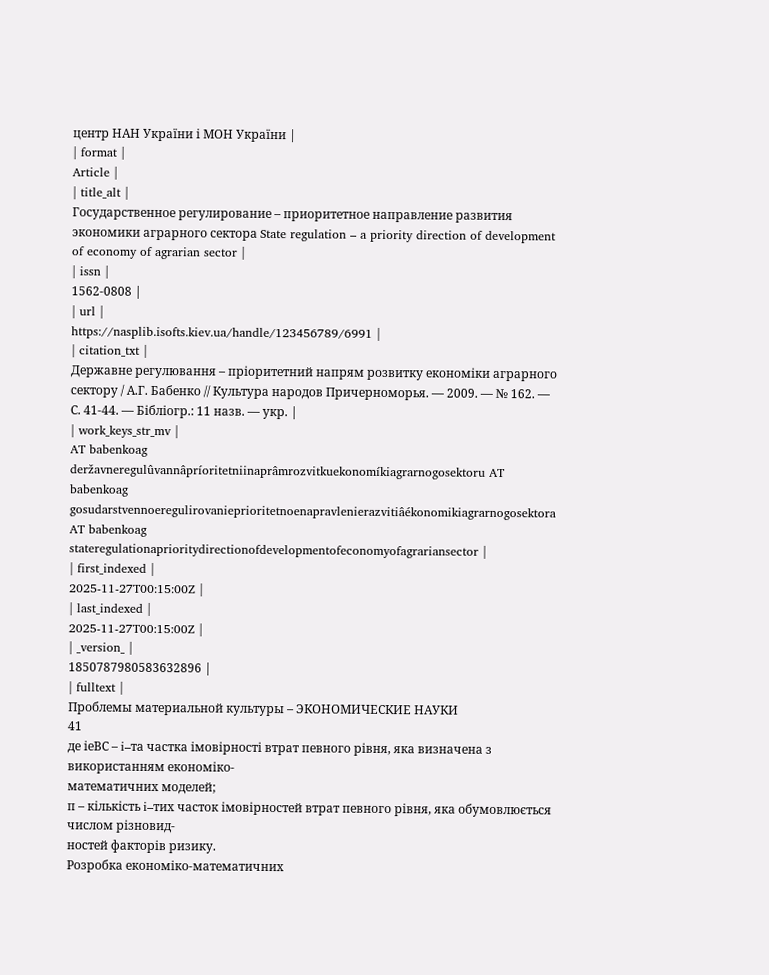центр НАН України і МОН України |
| format |
Article |
| title_alt |
Государственное регулирование – приоритетное направление развития экономики аграрного сектора State regulation – a priority direction of development of economy of agrarian sector |
| issn |
1562-0808 |
| url |
https://nasplib.isofts.kiev.ua/handle/123456789/6991 |
| citation_txt |
Державне регулювання – пріоритетний напрям розвитку економіки аграрного сектору / А.Г. Бабенко // Культура народов Причерноморья. — 2009. — № 162. — С. 41-44. — Бібліогр.: 11 назв. — укр. |
| work_keys_str_mv |
AT babenkoag deržavneregulûvannâpríoritetniinaprâmrozvitkuekonomíkiagrarnogosektoru AT babenkoag gosudarstvennoeregulirovanieprioritetnoenapravlenierazvitiâékonomikiagrarnogosektora AT babenkoag stateregulationaprioritydirectionofdevelopmentofeconomyofagrariansector |
| first_indexed |
2025-11-27T00:15:00Z |
| last_indexed |
2025-11-27T00:15:00Z |
| _version_ |
1850787980583632896 |
| fulltext |
Проблемы материальной культуры – ЭКОНОМИЧЕСКИЕ НАУКИ
41
де іеВС – i–та частка імовірності втрат певного рівня, яка визначена з використанням економіко-
математичних моделей;
п – кількість i–тих часток імовірностей втрат певного рівня, яка обумовлюється числом різновид-
ностей факторів ризику.
Розробка економіко-математичних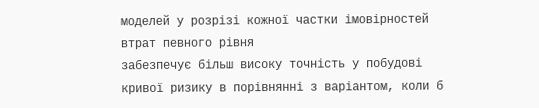моделей у розрізі кожної частки імовірностей втрат певного рівня
забезпечує більш високу точність у побудові кривої ризику в порівнянні з варіантом, коли б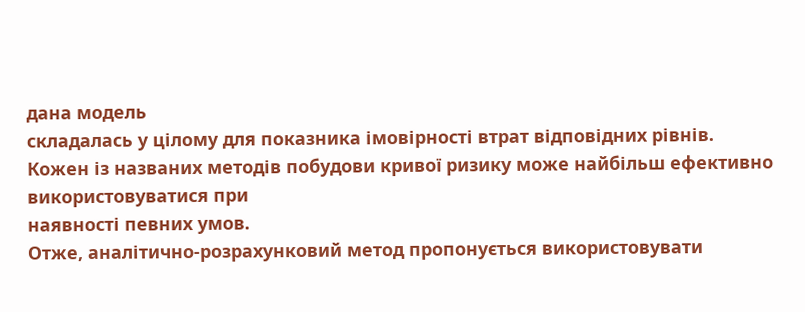дана модель
складалась у цілому для показника імовірності втрат відповідних рівнів.
Кожен із названих методів побудови кривої ризику може найбільш ефективно використовуватися при
наявності певних умов.
Отже, аналітично-розрахунковий метод пропонується використовувати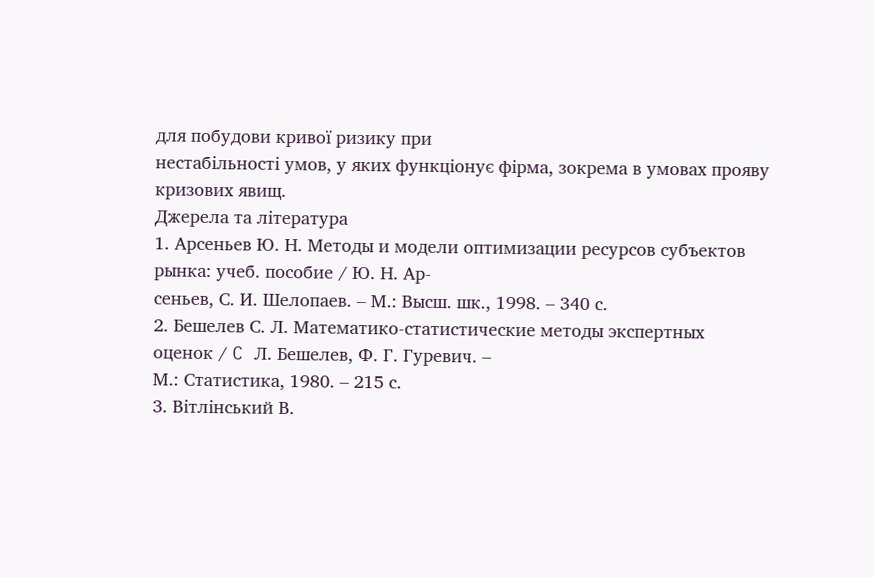для побудови кривої ризику при
нестабільності умов, у яких функціонує фірма, зокрема в умовах прояву кризових явищ.
Джерела та література
1. Арсеньев Ю. Н. Методы и модели оптимизации ресурсов субъектов рынка: учеб. пособие / Ю. Н. Ар-
сеньев, С. И. Шелопаев. – М.: Высш. шк., 1998. – 340 с.
2. Бешелев С. Л. Математико-статистические методы экспертных оценок / C Л. Бешелев, Ф. Г. Гуревич. –
М.: Статистика, 1980. – 215 с.
3. Вітлінський В.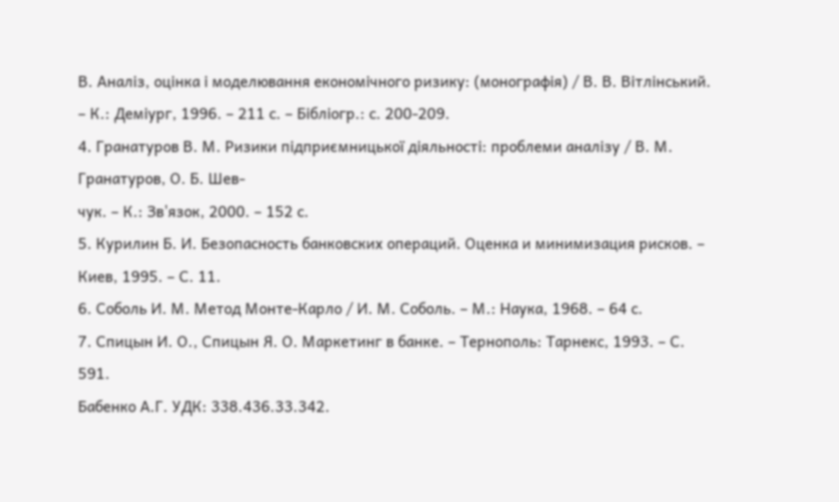В. Аналіз, оцінка і моделювання економічного ризику: (монографія) / В. В. Вітлінський.
– К.: Деміург, 1996. – 211 с. – Бібліогр.: с. 200-209.
4. Гранатуров В. М. Ризики підприємницької діяльності: проблеми аналізу / В. М. Гранатуров, О. Б. Шев-
чук. – К.: Зв'язок, 2000. – 152 с.
5. Курилин Б. И. Безопасность банковских операций. Оценка и минимизация рисков. – Киев, 1995. – С. 11.
6. Соболь И. М. Метод Монте-Карло / И. М. Соболь. – М.: Наука, 1968. – 64 с.
7. Спицын И. О., Спицын Я. О. Маркетинг в банке. – Тернополь: Тарнекс, 1993. – С. 591.
Бабенко А.Г. УДК: 338.436.33.342.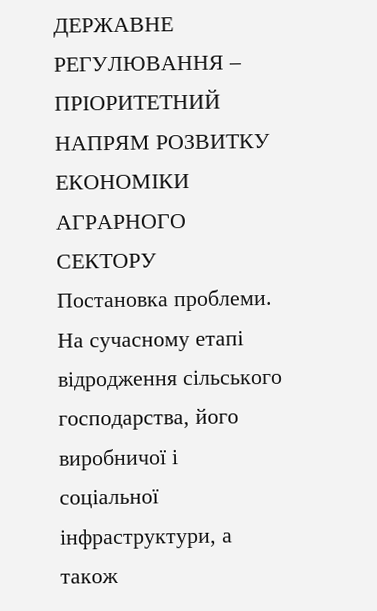ДЕРЖАВНЕ РЕГУЛЮВАННЯ – ПРІОРИТЕТНИЙ НАПРЯМ РОЗВИТКУ
ЕКОНОМІКИ АГРАРНОГО СЕКТОРУ
Постановка проблеми. На сучасному етапі відродження сільського господарства, його виробничої і
соціальної інфраструктури, а також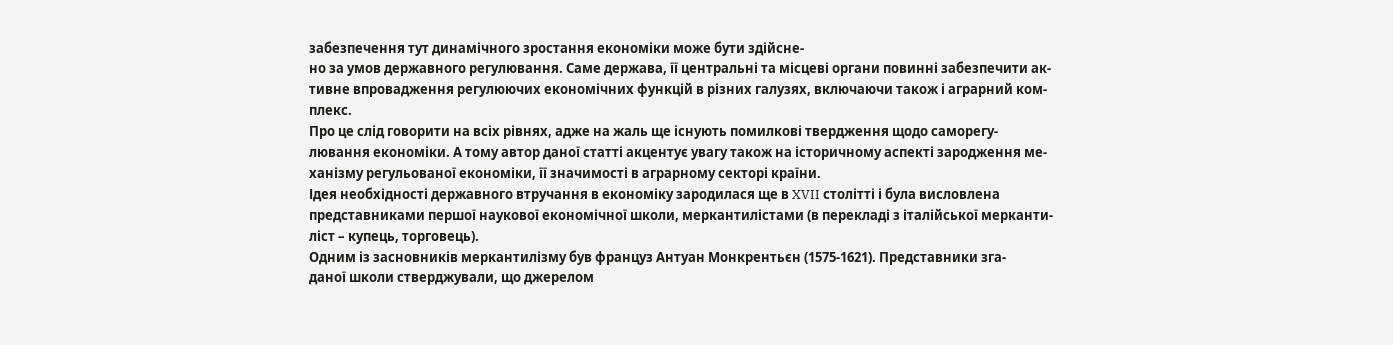забезпечення тут динамічного зростання економіки може бути здійсне-
но за умов державного регулювання. Саме держава, її центральні та місцеві органи повинні забезпечити ак-
тивне впровадження регулюючих економічних функцій в різних галузях, включаючи також і аграрний ком-
плекс.
Про це слід говорити на всіх рівнях, адже на жаль ще існують помилкові твердження щодо саморегу-
лювання економіки. А тому автор даної статті акцентує увагу також на історичному аспекті зародження ме-
ханізму регульованої економіки, її значимості в аграрному секторі країни.
Ідея необхідності державного втручання в економіку зародилася ще в XVII столітті і була висловлена
представниками першої наукової економічної школи, меркантилістами (в перекладі з італійської мерканти-
ліст – купець, торговець).
Одним із засновників меркантилізму був француз Антуан Монкрентьєн (1575-1621). Представники зга-
даної школи стверджували, що джерелом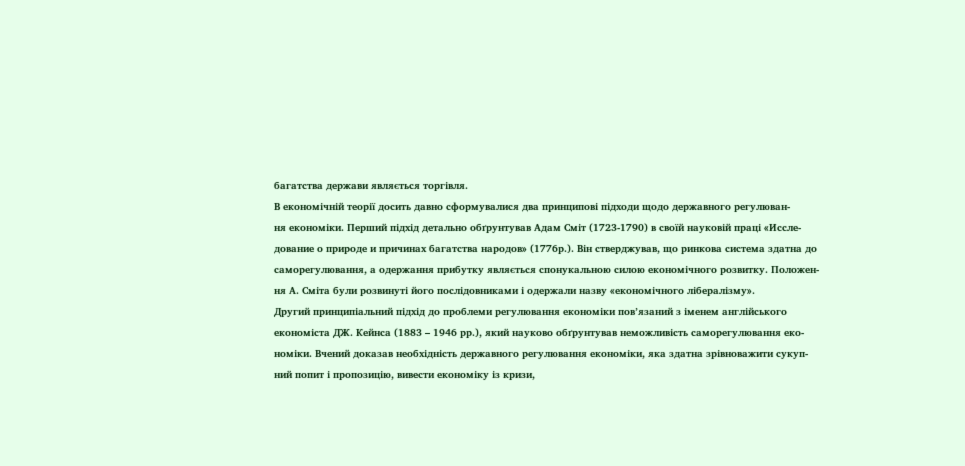багатства держави являється торгівля.
В економічній теорії досить давно сформувалися два принципові підходи щодо державного регулюван-
ня економіки. Перший підхід детально обґрунтував Адам Сміт (1723-1790) в своїй науковій праці «Иссле-
дование о природе и причинах багатства народов» (1776р.). Він стверджував, що ринкова система здатна до
саморегулювання, а одержання прибутку являється спонукальною силою економічного розвитку. Положен-
ня А. Сміта були розвинуті його послідовниками і одержали назву «економічного лібералізму».
Другий принципіальний підхід до проблеми регулювання економіки пов’язаний з іменем англійського
економіста ДЖ. Кейнса (1883 – 1946 рр.), який науково обґрунтував неможливість саморегулювання еко-
номіки. Вчений доказав необхідність державного регулювання економіки, яка здатна зрівноважити сукуп-
ний попит і пропозицію, вивести економіку із кризи,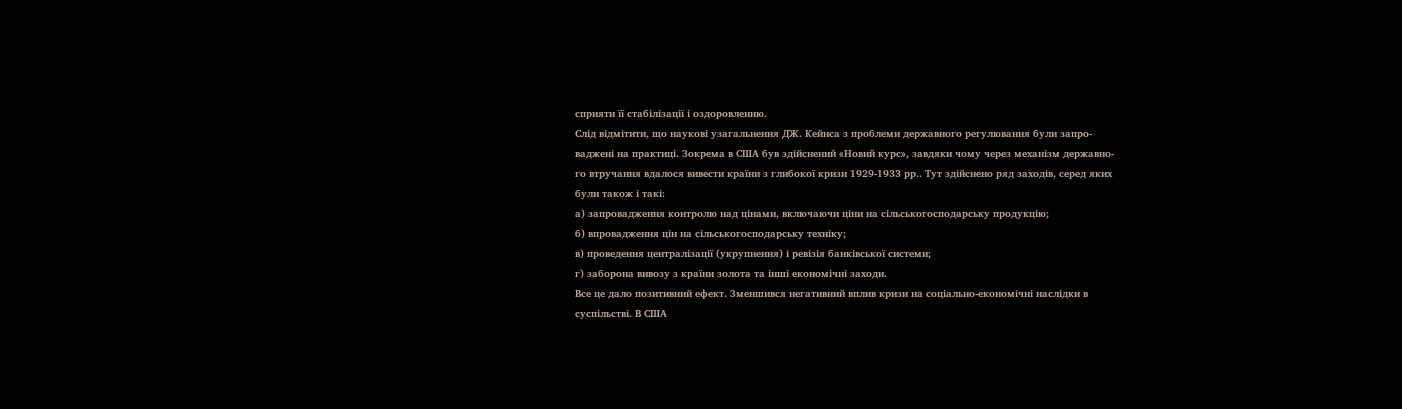сприяти її стабілізації і оздоровленню.
Слід відмітити, що наукові узагальнення ДЖ. Кейнса з проблеми державного регулювання були запро-
ваджені на практиці. Зокрема в США був здійснений «Новий курс», завдяки чому через механізм державно-
го втручання вдалося вивести країни з глибокої кризи 1929-1933 рр.. Тут здійснено ряд заходів, серед яких
були також і такі:
а) запровадження контролю над цінами, включаючи ціни на сільськогосподарську продукцію;
б) впровадження цін на сільськогосподарську техніку;
в) проведення централізації (укрупнення) і ревізія банківської системи;
г) заборона вивозу з країни золота та інші економічні заходи.
Все це дало позитивний ефект. Зменшився негативний вплив кризи на соціально-економічні наслідки в
суспільстві. В США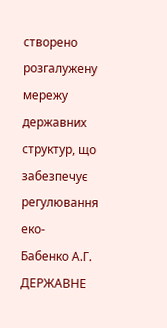створено розгалужену мережу державних структур, що забезпечує регулювання еко-
Бабенко А.Г.
ДЕРЖАВНЕ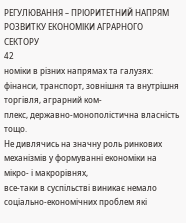РЕГУЛЮВАННЯ – ПРІОРИТЕТНИЙ НАПРЯМ РОЗВИТКУ ЕКОНОМІКИ АГРАРНОГО СЕКТОРУ
42
номіки в різних напрямах та галузях: фінанси, транспорт, зовнішня та внутрішня торгівля, аграрний ком-
плекс, державно-монополістична власність тощо.
Не дивлячись на значну роль ринкових механізмів у формуванні економіки на мікро- і макрорівнях,
все-таки в суспільстві виникає немало соціально-економічних проблем які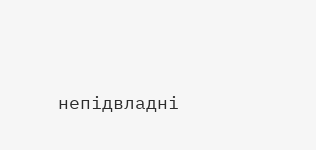непідвладні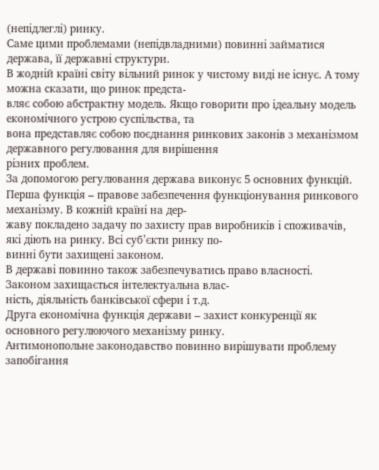(непідлеглі) ринку.
Саме цими проблемами (непідвладними) повинні займатися держава, її державні структури.
В жодній країні світу вільний ринок у чистому виді не існує. А тому можна сказати, що ринок предста-
вляє собою абстрактну модель. Якщо говорити про ідеальну модель економічного устрою суспільства, та
вона представляє собою поєднання ринкових законів з механізмом державного регулювання для вирішення
різних проблем.
За допомогою регулювання держава виконує 5 основних функцій.
Перша функція – правове забезпечення функціонування ринкового механізму. В кожній країні на дер-
жаву покладено задачу по захисту прав виробників і споживачів, які діють на ринку. Всі суб’єкти ринку по-
винні бути захищені законом.
В державі повинно також забезпечуватись право власності. Законом захищається інтелектуальна влас-
ність, діяльність банківської сфери і т.д.
Друга економічна функція держави – захист конкуренції як основного регулюючого механізму ринку.
Антимонопольне законодавство повинно вирішувати проблему запобігання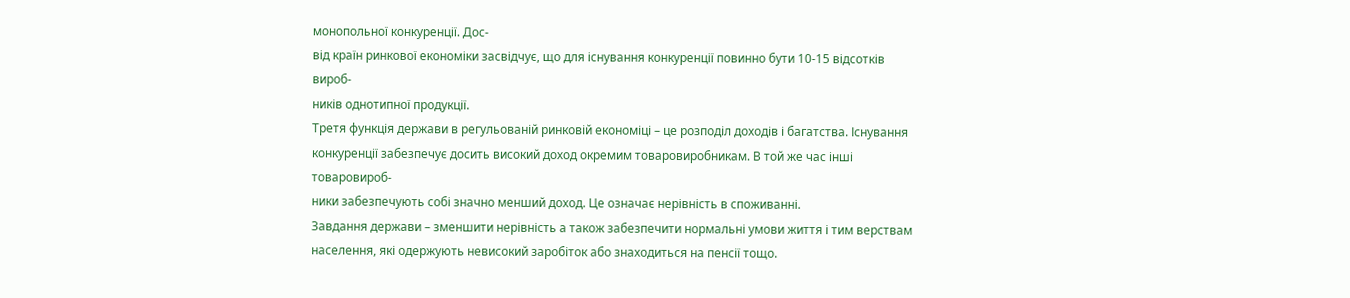монопольної конкуренції. Дос-
від країн ринкової економіки засвідчує, що для існування конкуренції повинно бути 10-15 відсотків вироб-
ників однотипної продукції.
Третя функція держави в регульованій ринковій економіці – це розподіл доходів і багатства. Існування
конкуренції забезпечує досить високий доход окремим товаровиробникам. В той же час інші товаровироб-
ники забезпечують собі значно менший доход. Це означає нерівність в споживанні.
Завдання держави – зменшити нерівність а також забезпечити нормальні умови життя і тим верствам
населення, які одержують невисокий заробіток або знаходиться на пенсії тощо.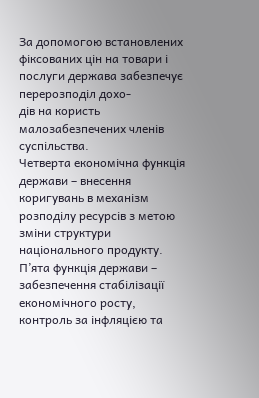За допомогою встановлених фіксованих цін на товари і послуги держава забезпечує перерозподіл дохо-
дів на користь малозабезпечених членів суспільства.
Четверта економічна функція держави – внесення коригувань в механізм розподілу ресурсів з метою
зміни структури національного продукту.
П’ята функція держави – забезпечення стабілізації економічного росту, контроль за інфляцією та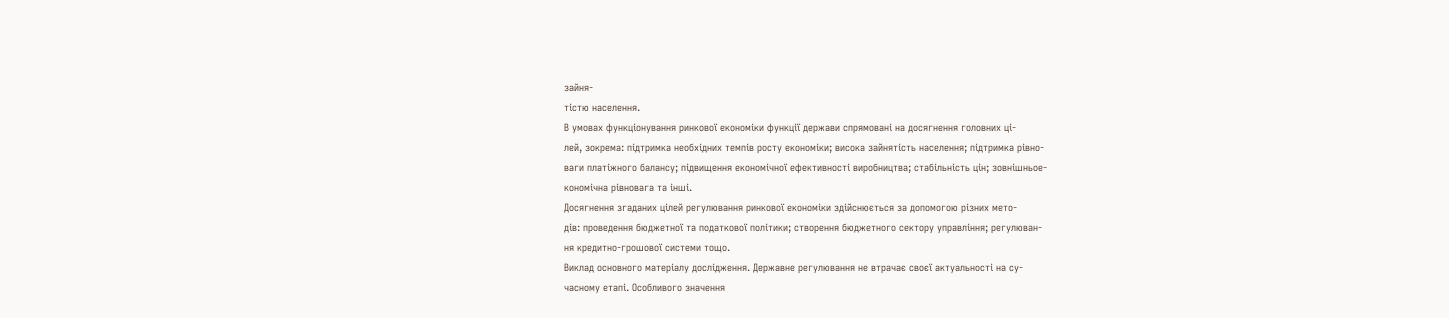зайня-
тістю населення.
В умовах функціонування ринкової економіки функції держави спрямовані на досягнення головних ці-
лей, зокрема: підтримка необхідних темпів росту економіки; висока зайнятість населення; підтримка рівно-
ваги платіжного балансу; підвищення економічної ефективності виробництва; стабільність цін; зовнішньое-
кономічна рівновага та інші.
Досягнення згаданих цілей регулювання ринкової економіки здійснюється за допомогою різних мето-
дів: проведення бюджетної та податкової політики; створення бюджетного сектору управління; регулюван-
ня кредитно-грошової системи тощо.
Виклад основного матеріалу дослідження. Державне регулювання не втрачає своєї актуальності на су-
часному етапі. Особливого значення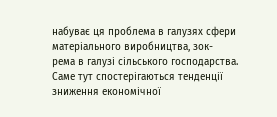набуває ця проблема в галузях сфери матеріального виробництва, зок-
рема в галузі сільського господарства. Саме тут спостерігаються тенденції зниження економічної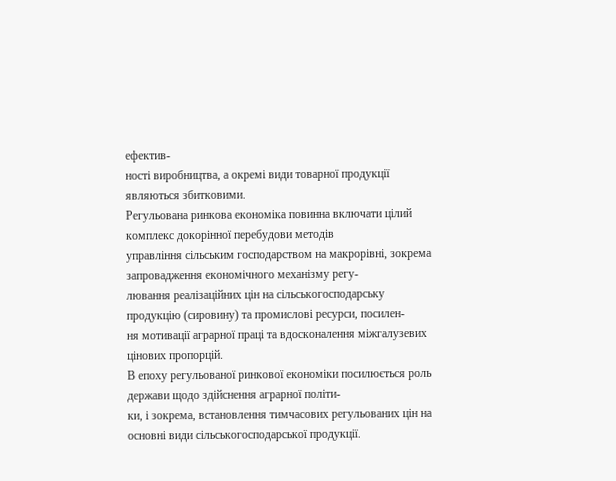ефектив-
ності виробництва, а окремі види товарної продукції являються збитковими.
Регульована ринкова економіка повинна включати цілий комплекс докорінної перебудови методів
управління сільським господарством на макрорівні, зокрема запровадження економічного механізму регу-
лювання реалізаційних цін на сільськогосподарську продукцію (сировину) та промислові ресурси, посилен-
ня мотивації аграрної праці та вдосконалення міжгалузевих цінових пропорцій.
В епоху регульованої ринкової економіки посилюється роль держави щодо здійснення аграрної політи-
ки, і зокрема, встановлення тимчасових регульованих цін на основні види сільськогосподарської продукції.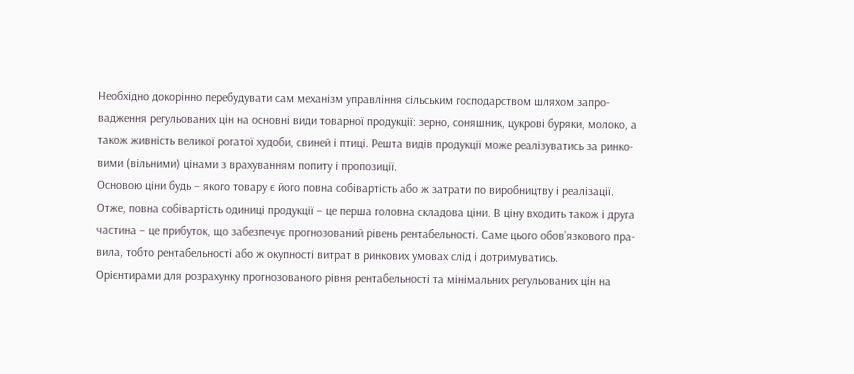Необхідно докорінно перебудувати сам механізм управління сільським господарством шляхом запро-
вадження регульованих цін на основні види товарної продукції: зерно, соняшник, цукрові буряки, молоко, а
також живність великої рогатої худоби, свиней і птиці. Решта видів продукції може реалізуватись за ринко-
вими (вільними) цінами з врахуванням попиту і пропозиції.
Основою ціни будь – якого товару є його повна собівартість або ж затрати по виробництву і реалізації.
Отже, повна собівартість одиниці продукції – це перша головна складова ціни. В ціну входить також і друга
частина – це прибуток, що забезпечує прогнозований рівень рентабельності. Саме цього обов’язкового пра-
вила, тобто рентабельності або ж окупності витрат в ринкових умовах слід і дотримуватись.
Орієнтирами для розрахунку прогнозованого рівня рентабельності та мінімальних регульованих цін на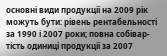основні види продукції на 2009 рік можуть бути: рівень рентабельності за 1990 і 2007 роки; повна собівар-
тість одиниці продукції за 2007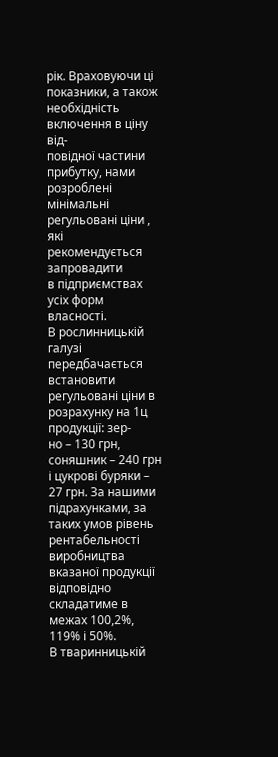рік. Враховуючи ці показники, а також необхідність включення в ціну від-
повідної частини прибутку, нами розроблені мінімальні регульовані ціни , які рекомендується запровадити
в підприємствах усіх форм власності.
В рослинницькій галузі передбачається встановити регульовані ціни в розрахунку на 1ц продукції: зер-
но – 130 грн, соняшник – 240 грн і цукрові буряки – 27 грн. За нашими підрахунками, за таких умов рівень
рентабельності виробництва вказаної продукції відповідно складатиме в межах 100,2%, 119% і 50%.
В тваринницькій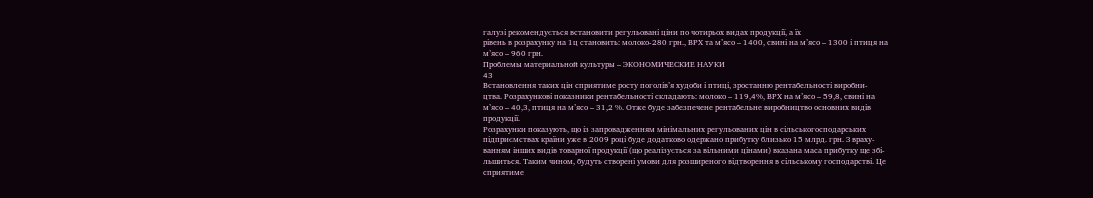галузі рекомендується встановити регульовані ціни по чотирьох видах продукції, а їх
рівень в розрахунку на 1ц становить: молоко-280 грн., ВРХ та м’ясо – 1400, свині на м’ясо – 1300 і птиця на
м’ясо – 960 грн.
Проблемы материальной культуры – ЭКОНОМИЧЕСКИЕ НАУКИ
43
Встановлення таких цін сприятиме росту поголів’я худоби і птиці, зростанню рентабельності виробни-
цтва. Розрахункові показники рентабельності складають: молоко – 119,4%, ВРХ на м’ясо – 59,8, свині на
м’ясо – 40,3, птиця на м’ясо – 31,2 %. Отже буде забезпечене рентабельне виробництво основних видів
продукції.
Розрахунки показують, що із запровадженням мінімальних регульованих цін в сільськогосподарських
підприємствах країни уже в 2009 році буде додатково одержано прибутку близько 15 млрд. грн. З враху-
ванням інших видів товарної продукції (що реалізується за вільними цінами) вказана маса прибутку ще збі-
льшиться. Таким чином, будуть створені умови для розширеного відтворення в сільському господарстві. Це
сприятиме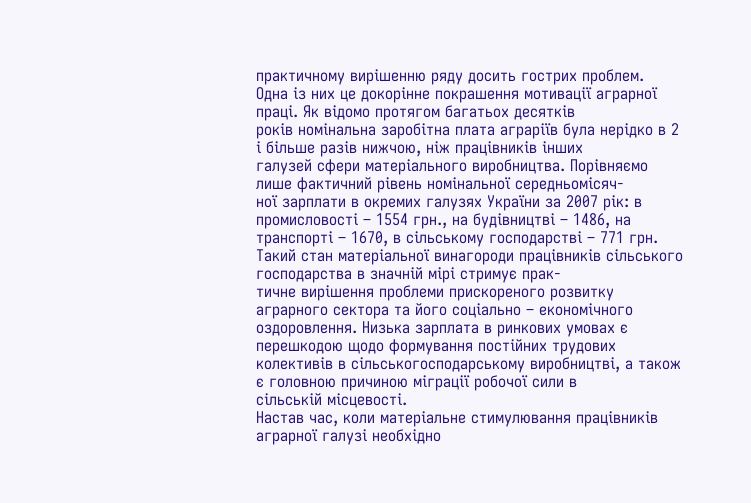практичному вирішенню ряду досить гострих проблем.
Одна із них це докорінне покрашення мотивації аграрної праці. Як відомо протягом багатьох десятків
років номінальна заробітна плата аграріїв була нерідко в 2 і більше разів нижчою, ніж працівників інших
галузей сфери матеріального виробництва. Порівняємо лише фактичний рівень номінальної середньомісяч-
ної зарплати в окремих галузях України за 2007 рік: в промисловості – 1554 грн., на будівництві – 1486, на
транспорті – 1670, в сільському господарстві – 771 грн.
Такий стан матеріальної винагороди працівників сільського господарства в значній мірі стримує прак-
тичне вирішення проблеми прискореного розвитку аграрного сектора та його соціально – економічного
оздоровлення. Низька зарплата в ринкових умовах є перешкодою щодо формування постійних трудових
колективів в сільськогосподарському виробництві, а також є головною причиною міграції робочої сили в
сільській місцевості.
Настав час, коли матеріальне стимулювання працівників аграрної галузі необхідно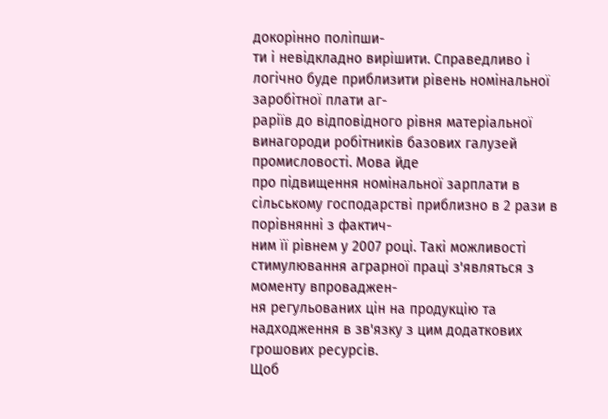докорінно поліпши-
ти і невідкладно вирішити. Справедливо і логічно буде приблизити рівень номінальної заробітної плати аг-
раріїв до відповідного рівня матеріальної винагороди робітників базових галузей промисловості. Мова йде
про підвищення номінальної зарплати в сільському господарстві приблизно в 2 рази в порівнянні з фактич-
ним її рівнем у 2007 році. Такі можливості стимулювання аграрної праці з'являться з моменту впроваджен-
ня регульованих цін на продукцію та надходження в зв'язку з цим додаткових грошових ресурсів.
Щоб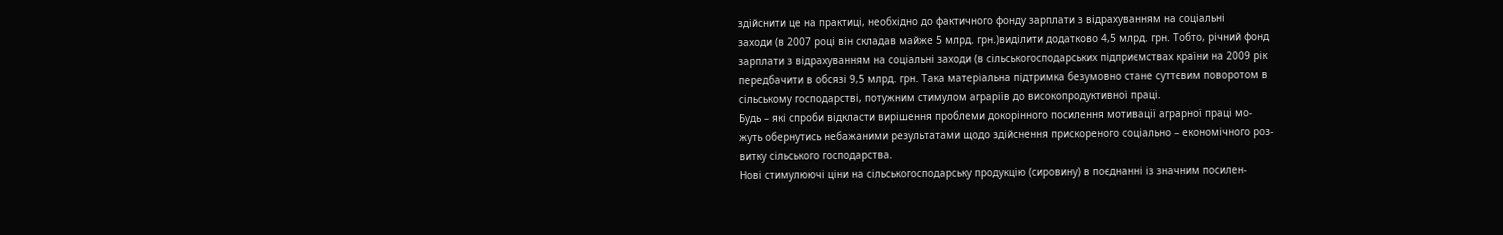здійснити це на практиці, необхідно до фактичного фонду зарплати з відрахуванням на соціальні
заходи (в 2007 році він складав майже 5 млрд. грн.)виділити додатково 4,5 млрд. грн. Тобто, річний фонд
зарплати з відрахуванням на соціальні заходи (в сільськогосподарських підприємствах країни на 2009 рік
передбачити в обсязі 9,5 млрд. грн. Така матеріальна підтримка безумовно стане суттєвим поворотом в
сільському господарстві, потужним стимулом аграріїв до високопродуктивної праці.
Будь – які спроби відкласти вирішення проблеми докорінного посилення мотивації аграрної праці мо-
жуть обернутись небажаними результатами щодо здійснення прискореного соціально – економічного роз-
витку сільського господарства.
Нові стимулюючі ціни на сільськогосподарську продукцію (сировину) в поєднанні із значним посилен-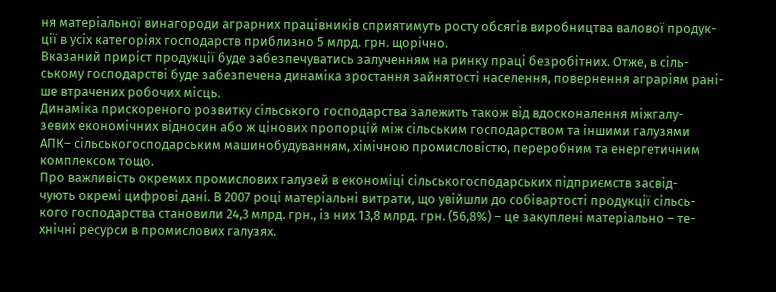ня матеріальної винагороди аграрних працівників сприятимуть росту обсягів виробництва валової продук-
ції в усіх категоріях господарств приблизно 5 млрд. грн. щорічно.
Вказаний приріст продукції буде забезпечуватись залученням на ринку праці безробітних. Отже, в сіль-
ському господарстві буде забезпечена динаміка зростання зайнятості населення, повернення аграріям рані-
ше втрачених робочих місць.
Динаміка прискореного розвитку сільського господарства залежить також від вдосконалення міжгалу-
зевих економічних відносин або ж цінових пропорцій між сільським господарством та іншими галузями
АПК– сільськогосподарським машинобудуванням, хімічною промисловістю, переробним та енергетичним
комплексом тощо.
Про важливість окремих промислових галузей в економіці сільськогосподарських підприємств засвід-
чують окремі цифрові дані. В 2007 році матеріальні витрати, що увійшли до собівартості продукції сільсь-
кого господарства становили 24,3 млрд. грн., із них 13,8 млрд. грн. (56,8%) – це закуплені матеріально – те-
хнічні ресурси в промислових галузях.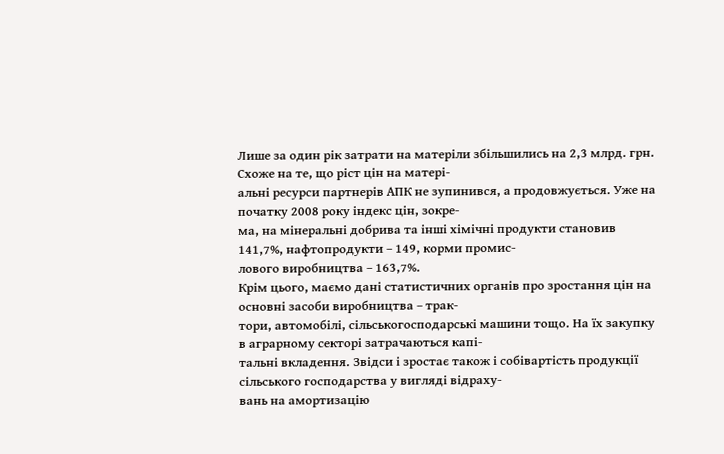Лише за один рік затрати на матеріли збільшились на 2,3 млрд. грн. Схоже на те, що ріст цін на матері-
альні ресурси партнерів АПК не зупинився, а продовжується. Уже на початку 2008 року індекс цін, зокре-
ма, на мінеральні добрива та інші хімічні продукти становив 141,7%, нафтопродукти – 149, корми промис-
лового виробництва – 163,7%.
Крім цього, маємо дані статистичних органів про зростання цін на основні засоби виробництва – трак-
тори, автомобілі, сільськогосподарські машини тощо. На їх закупку в аграрному секторі затрачаються капі-
тальні вкладення. Звідси і зростає також і собівартість продукції сільського господарства у вигляді відраху-
вань на амортизацію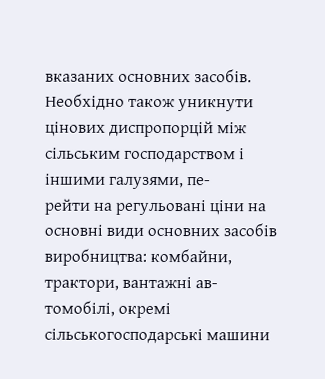вказаних основних засобів.
Необхідно також уникнути цінових диспропорцій між сільським господарством і іншими галузями, пе-
рейти на регульовані ціни на основні види основних засобів виробництва: комбайни, трактори, вантажні ав-
томобілі, окремі сільськогосподарські машини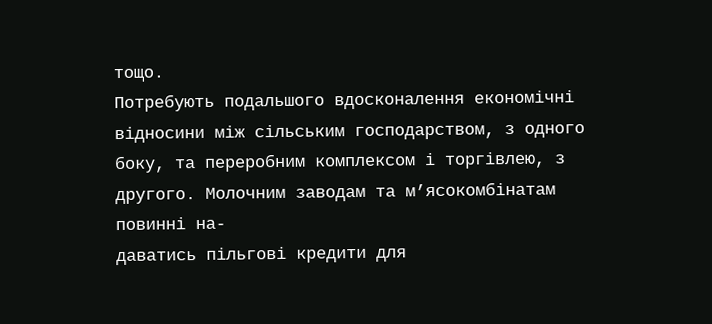тощо.
Потребують подальшого вдосконалення економічні відносини між сільським господарством, з одного
боку, та переробним комплексом і торгівлею, з другого. Молочним заводам та м’ясокомбінатам повинні на-
даватись пільгові кредити для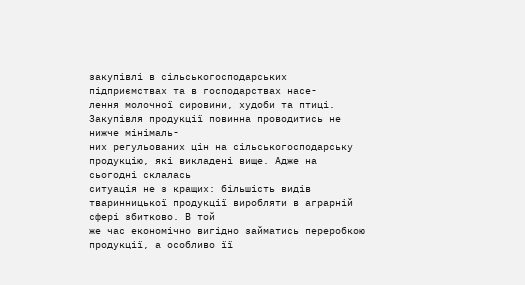закупівлі в сільськогосподарських підприємствах та в господарствах насе-
лення молочної сировини, худоби та птиці. Закупівля продукції повинна проводитись не нижче мінімаль-
них регульованих цін на сільськогосподарську продукцію, які викладені вище. Адже на сьогодні склалась
ситуація не з кращих: більшість видів тваринницької продукції виробляти в аграрній сфері збитково. В той
же час економічно вигідно займатись переробкою продукції, а особливо її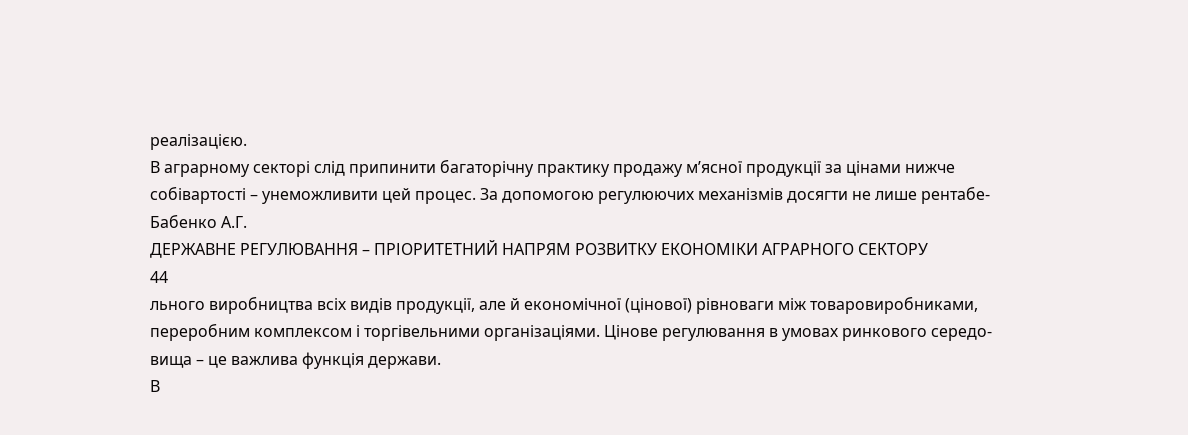реалізацією.
В аграрному секторі слід припинити багаторічну практику продажу м’ясної продукції за цінами нижче
собівартості – унеможливити цей процес. За допомогою регулюючих механізмів досягти не лише рентабе-
Бабенко А.Г.
ДЕРЖАВНЕ РЕГУЛЮВАННЯ – ПРІОРИТЕТНИЙ НАПРЯМ РОЗВИТКУ ЕКОНОМІКИ АГРАРНОГО СЕКТОРУ
44
льного виробництва всіх видів продукції, але й економічної (цінової) рівноваги між товаровиробниками,
переробним комплексом і торгівельними організаціями. Цінове регулювання в умовах ринкового середо-
вища – це важлива функція держави.
В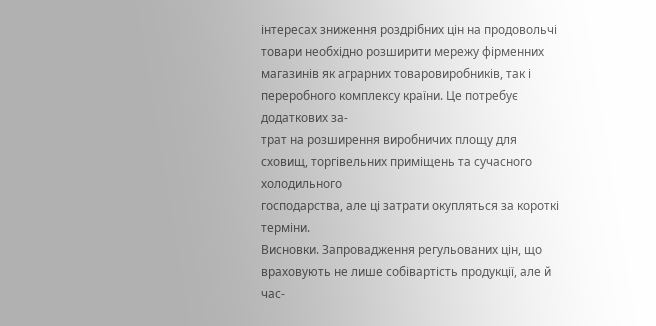інтересах зниження роздрібних цін на продовольчі товари необхідно розширити мережу фірменних
магазинів як аграрних товаровиробників, так і переробного комплексу країни. Це потребує додаткових за-
трат на розширення виробничих площу для сховищ, торгівельних приміщень та сучасного холодильного
господарства, але ці затрати окупляться за короткі терміни.
Висновки. Запровадження регульованих цін, що враховують не лише собівартість продукції, але й час-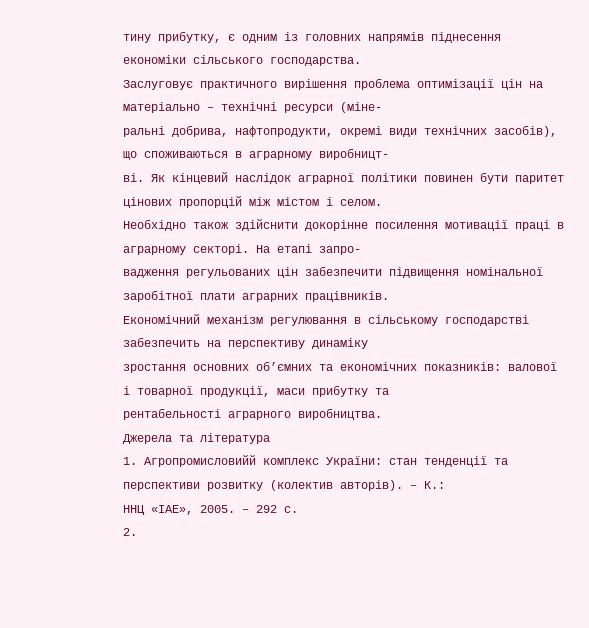тину прибутку, є одним із головних напрямів піднесення економіки сільського господарства.
Заслуговує практичного вирішення проблема оптимізації цін на матеріально – технічні ресурси (міне-
ральні добрива, нафтопродукти, окремі види технічних засобів), що споживаються в аграрному виробницт-
ві. Як кінцевий наслідок аграрної політики повинен бути паритет цінових пропорцій між містом і селом.
Необхідно також здійснити докорінне посилення мотивації праці в аграрному секторі. На етапі запро-
вадження регульованих цін забезпечити підвищення номінальної заробітної плати аграрних працівників.
Економічний механізм регулювання в сільському господарстві забезпечить на перспективу динаміку
зростання основних об’ємних та економічних показників: валової і товарної продукції, маси прибутку та
рентабельності аграрного виробництва.
Джерела та література
1. Агропромисловийй комплекс України: стан тенденції та перспективи розвитку (колектив авторів). – К.:
ННЦ «ІАЕ», 2005. – 292 с.
2.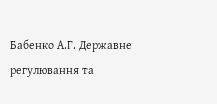Бабенко А.Г. Державне регулювання та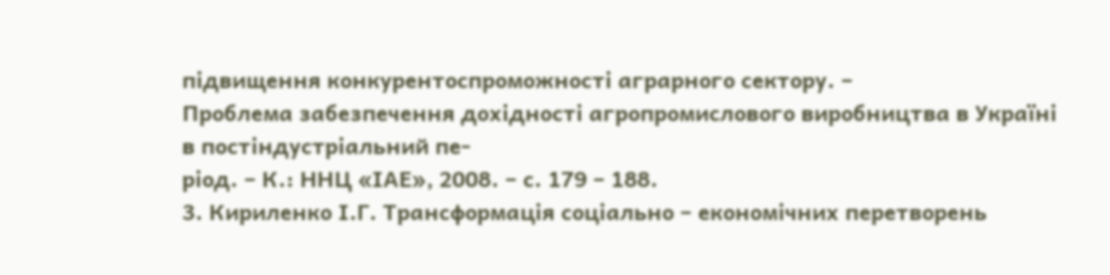підвищення конкурентоспроможності аграрного сектору. –
Проблема забезпечення дохідності агропромислового виробництва в Україні в постіндустріальний пе-
ріод. – К.: ННЦ «ІАЕ», 2008. – с. 179 – 188.
3. Кириленко І.Г. Трансформація соціально – економічних перетворень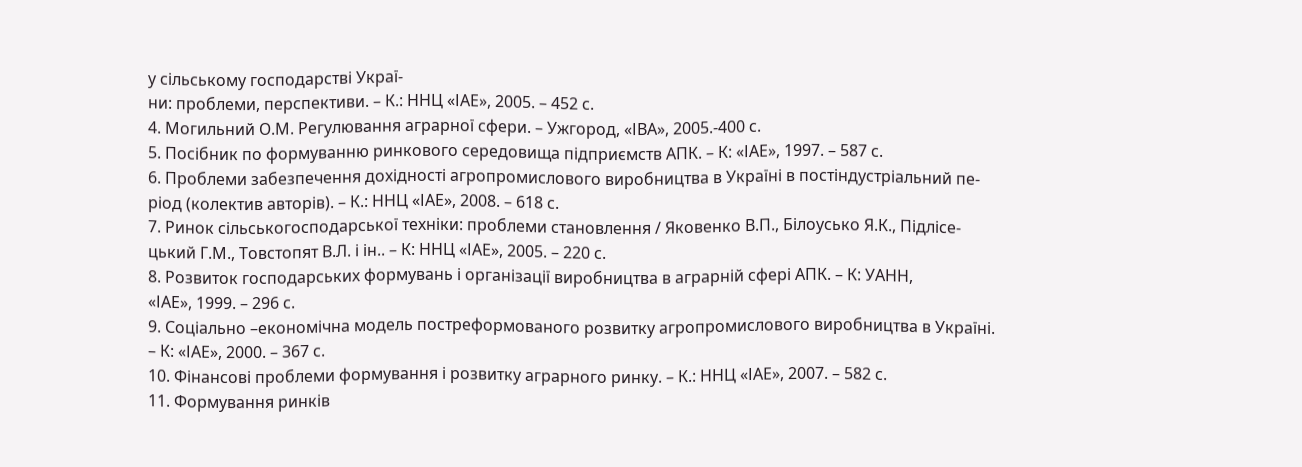у сільському господарстві Украї-
ни: проблеми, перспективи. – К.: ННЦ «ІАЕ», 2005. – 452 с.
4. Могильний О.М. Регулювання аграрної сфери. – Ужгород, «ІВА», 2005.-400 с.
5. Посібник по формуванню ринкового середовища підприємств АПК. – К: «ІАЕ», 1997. – 587 с.
6. Проблеми забезпечення дохідності агропромислового виробництва в Україні в постіндустріальний пе-
ріод (колектив авторів). – К.: ННЦ «ІАЕ», 2008. – 618 с.
7. Ринок сільськогосподарської техніки: проблеми становлення / Яковенко В.П., Білоусько Я.К., Підлісе-
цький Г.М., Товстопят В.Л. і ін.. – К: ННЦ «ІАЕ», 2005. – 220 с.
8. Розвиток господарських формувань і організації виробництва в аграрній сфері АПК. – К: УАНН,
«ІАЕ», 1999. – 296 с.
9. Соціально –економічна модель постреформованого розвитку агропромислового виробництва в Україні.
– К: «ІАЕ», 2000. – 367 с.
10. Фінансові проблеми формування і розвитку аграрного ринку. – К.: ННЦ «ІАЕ», 2007. – 582 с.
11. Формування ринків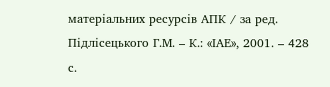матеріальних ресурсів АПК / за ред. Підлісецького Г.М. – К.: «ІАЕ», 2001. – 428 с.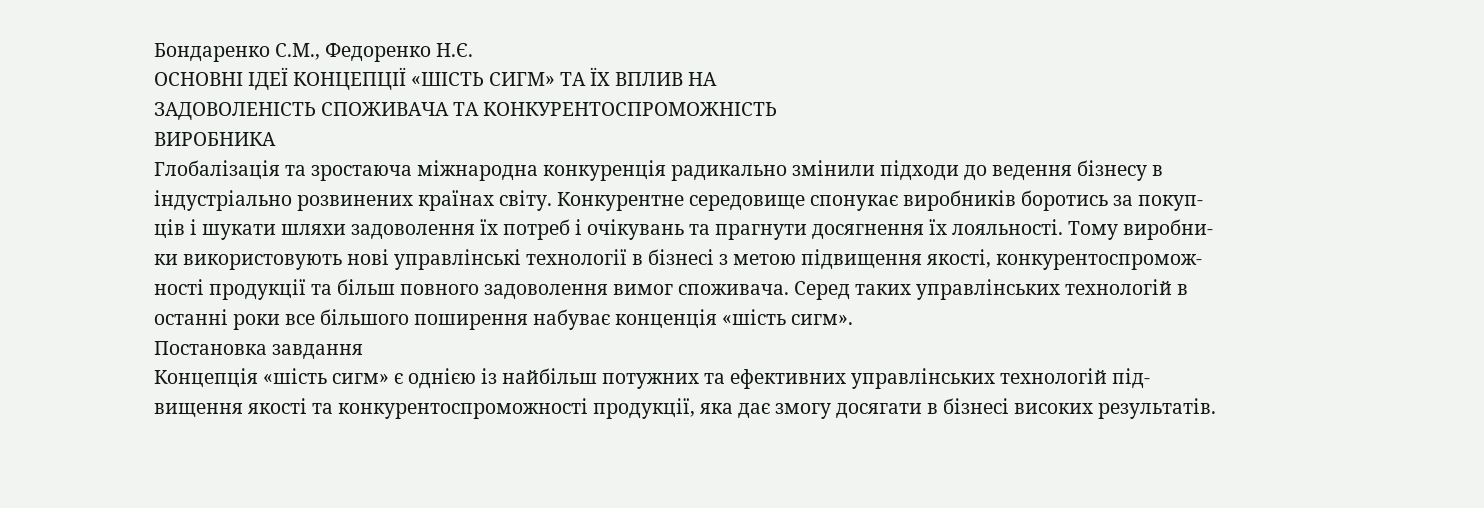Бондаренко С.М., Федоренко Н.Є.
ОСНОВНІ ІДЕЇ КОНЦЕПЦІЇ «ШІСТЬ СИГМ» ТА ЇХ ВПЛИВ НА
ЗАДОВОЛЕНІСТЬ СПОЖИВАЧА ТА КОНКУРЕНТОСПРОМОЖНІСТЬ
ВИРОБНИКА
Глобалізація та зростаюча міжнародна конкуренція радикально змінили підходи до ведення бізнесу в
індустріально розвинених країнах світу. Конкурентне середовище спонукає виробників боротись за покуп-
ців і шукати шляхи задоволення їх потреб і очікувань та прагнути досягнення їх лояльності. Тому виробни-
ки використовують нові управлінські технології в бізнесі з метою підвищення якості, конкурентоспромож-
ності продукції та більш повного задоволення вимог споживача. Серед таких управлінських технологій в
останні роки все більшого поширення набуває конценція «шість сигм».
Постановка завдання
Концепція «шість сигм» є однією із найбільш потужних та ефективних управлінських технологій під-
вищення якості та конкурентоспроможності продукції, яка дає змогу досягати в бізнесі високих результатів.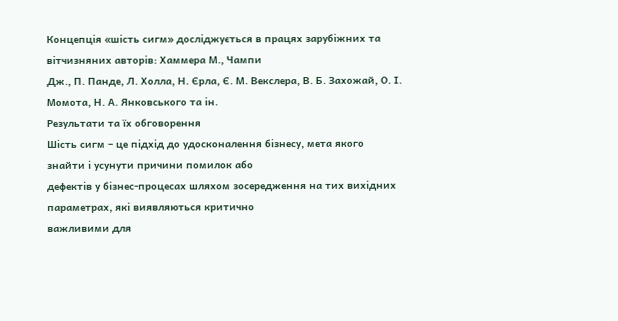Концепція «шість сигм» досліджується в працях зарубіжних та вітчизняних авторів: Хаммера М., Чампи
Дж., П. Панде, Л. Холла, Н. Єрла, Є. М. Векслера, В. Б. Захожай, О. І. Момота, Н. А. Янковського та ін.
Результати та їх обговорення
Шість сигм – це підхід до удосконалення бізнесу, мета якого знайти і усунути причини помилок або
дефектів у бізнес-процесах шляхом зосередження на тих вихідних параметрах, які виявляються критично
важливими для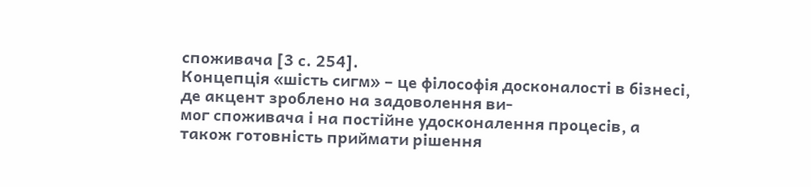споживача [3 с. 254].
Концепція «шість сигм» – це філософія досконалості в бізнесі, де акцент зроблено на задоволення ви-
мог споживача і на постійне удосконалення процесів, а також готовність приймати рішення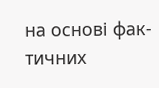на основі фак-
тичних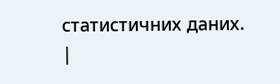статистичних даних.
|